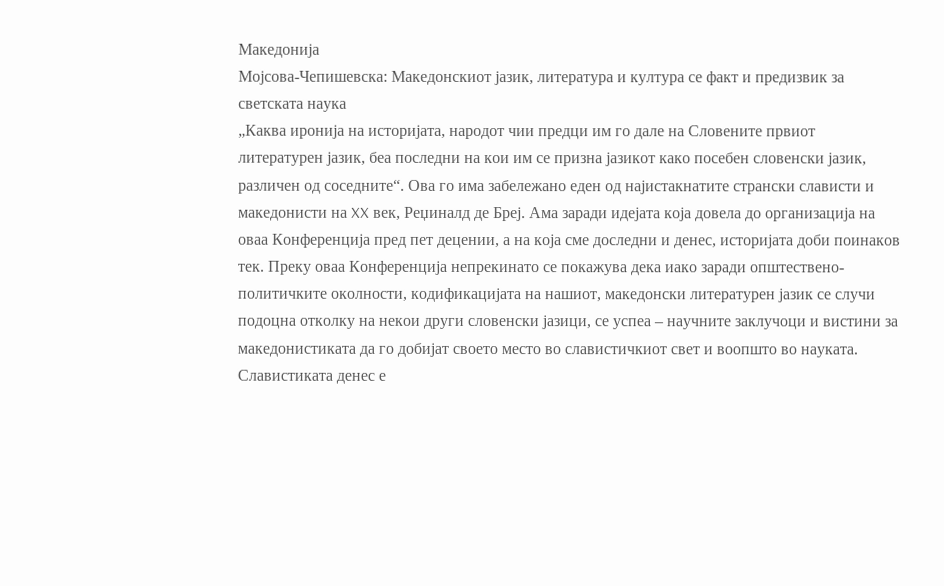Македонија
Мојсова-Чепишевска: Македонскиот јазик, литература и култура се факт и предизвик за светската наука
„Каква иронија на историјата, народот чии предци им го дале на Словените првиот литературен јазик, беа последни на кои им се призна јазикот како посебен словенски јазик, различен од соседните“. Ова го има забележано еден од најистакнатите странски слависти и македонисти на XX век, Реџиналд де Бреј. Ама заради идејата која довела до организација на оваа Конференција пред пет децении, а на која сме доследни и денес, историјата доби поинаков тек. Преку оваа Конференција непрекинато се покажува дека иако заради општествено-политичките околности, кодификацијата на нашиот, македонски литературен јазик се случи подоцна отколку на некои други словенски јазици, се успеа – научните заклучоци и вистини за македонистиката да го добијат своето место во славистичкиот свет и воопшто во науката. Славистиката денес е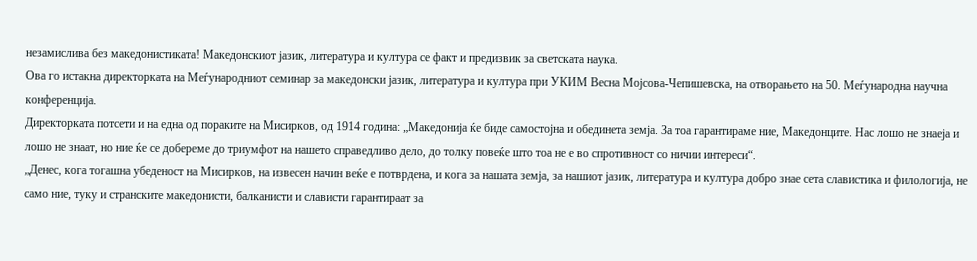незамислива без македонистиката! Македонскиот јазик, литература и култура се факт и предизвик за светската наука.
Ова го истакна директорката на Меѓународниот семинар за македонски јазик, литература и култура при УКИМ Весна Мојсова-Чепишевска, на отворањето на 50. Меѓународна научна конференција.
Директорката потсети и на една од пораките на Мисирков, од 1914 година: „Македонија ќе биде самостојна и обединета земја. За тоа гарантираме ние, Македонците. Нас лошо не знаеја и лошо не знаат, но ние ќе се добереме до триумфот на нашето справедливо дело, до толку повеќе што тоа не е во спротивност со ничии интереси“.
„Денес, кога тогашна убеденост на Мисирков, на извесен начин веќе е потврдена, и кога за нашата земја, за нашиот јазик, литература и култура добро знае сета славистика и филологија, не само ние, туку и странските македонисти, балканисти и слависти гарантираат за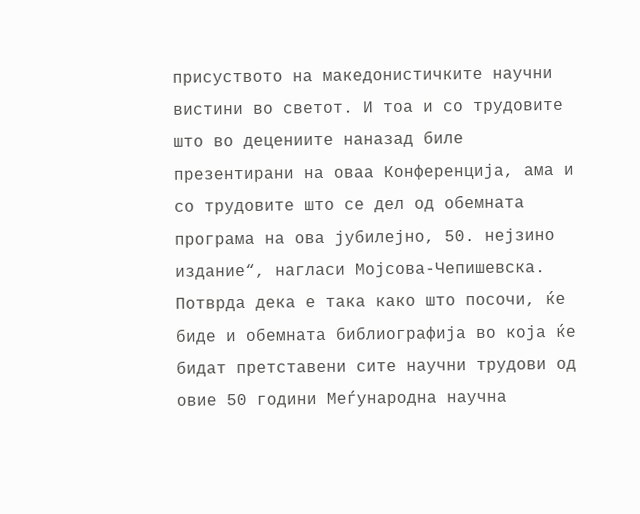присуството на македонистичките научни вистини во светот. И тоа и со трудовите што во децениите наназад биле презентирани на оваа Конференција, ама и со трудовите што се дел од обемната програма на ова јубилејно, 50. нејзино издание“, нагласи Мојсова-Чепишевска.
Потврда дека е така како што посочи, ќе биде и обемната библиографија во која ќе бидат претставени сите научни трудови од овие 50 години Меѓународна научна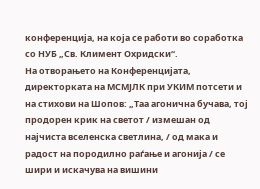конференција, на која се работи во соработка со НУБ „Св. Климент Охридски“.
На отворањето на Конференцијата, директорката на МСМЈЛК при УКИМ потсети и на стихови на Шопов: „Таа агонична бучава, тој продорен крик на светот / измешан од најчиста вселенска светлина, / од мака и радост на породилно раѓање и агонија / се шири и искачува на вишини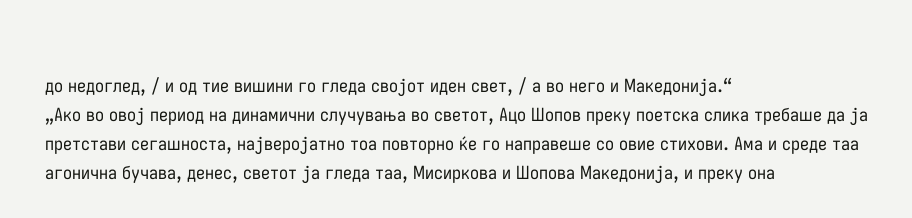до недоглед, / и од тие вишини го гледа својот иден свет, / а во него и Mакедонија.“
„Ако во овој период на динамични случувања во светот, Ацо Шопов преку поетска слика требаше да ја претстави сегашноста, најверојатно тоа повторно ќе го направеше со овие стихови. Ама и среде таа агонична бучава, денес, светот ја гледа таа, Мисиркова и Шопова Македонија, и преку она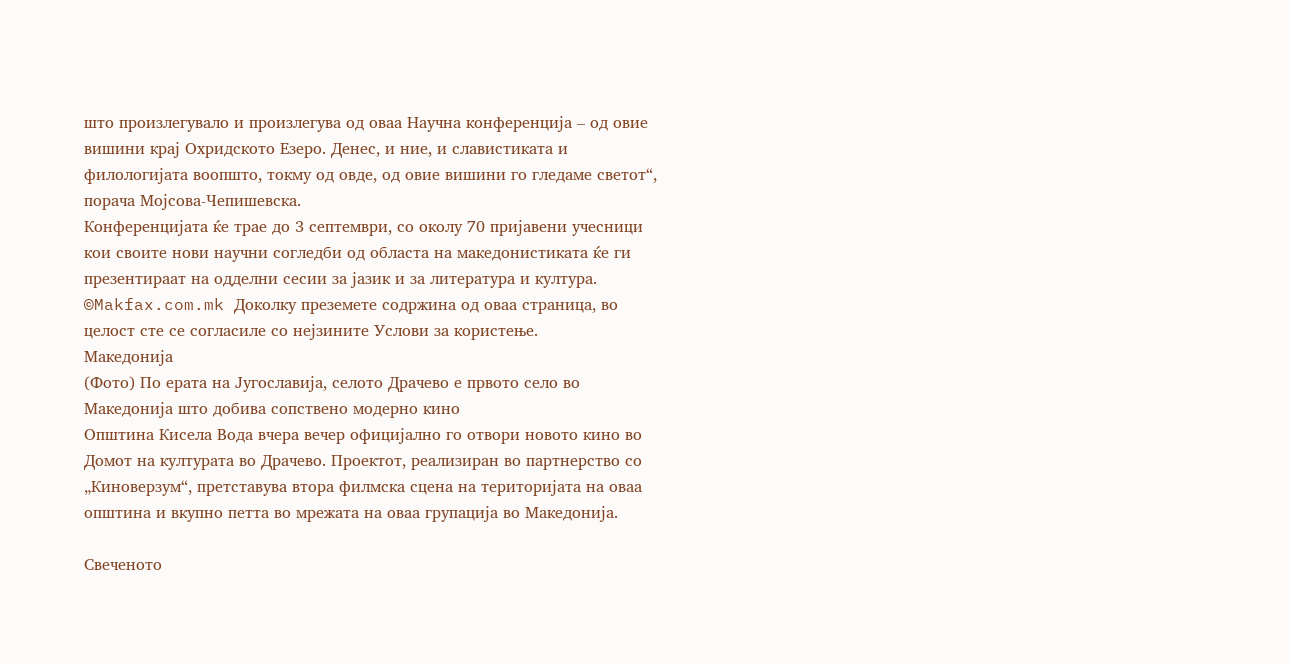што произлегувало и произлегува од оваа Научна конференција – од овие вишини крај Охридското Езеро. Денес, и ние, и славистиката и филологијата воопшто, токму од овде, од овие вишини го гледаме светот“, порача Мојсова-Чепишевска.
Конференцијата ќе трае до 3 септември, со околу 70 пријавени учесници кои своите нови научни согледби од областа на македонистиката ќе ги презентираат на одделни сесии за јазик и за литература и култура.
©Makfax.com.mk Доколку преземете содржина од оваа страница, во целост сте се согласиле со нејзините Услови за користење.
Македонија
(Фото) По ерата на Југославија, селото Драчево е првото село во Македонија што добива сопствено модерно кино
Општина Кисела Вода вчера вечер официјално го отвори новото кино во Домот на културата во Драчево. Проектот, реализиран во партнерство со „Киноверзум“, претставува втора филмска сцена на територијата на оваа општина и вкупно петта во мрежата на оваа групација во Македонија.

Свеченото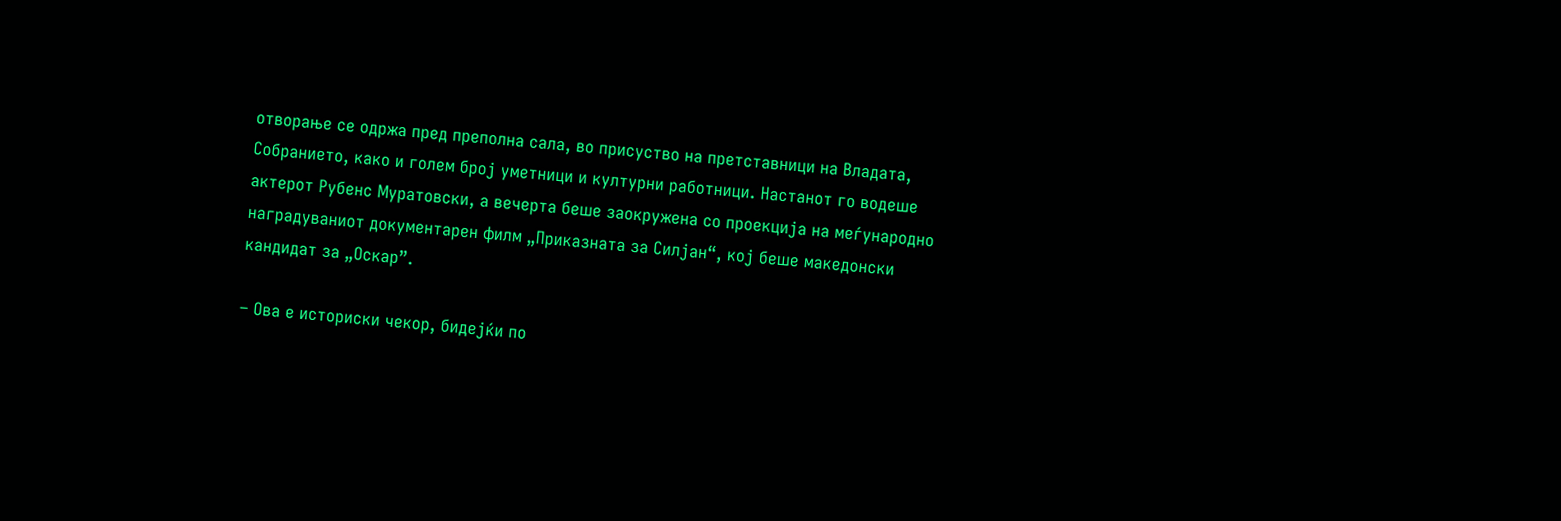отворање се одржа пред преполна сала, во присуство на претставници на Владата, Собранието, како и голем број уметници и културни работници. Настанот го водеше актерот Рубенс Муратовски, а вечерта беше заокружена со проекција на меѓународно наградуваниот документарен филм „Приказната за Силјан“, кој беше македонски кандидат за „Оскар”.

– Ова е историски чекор, бидејќи по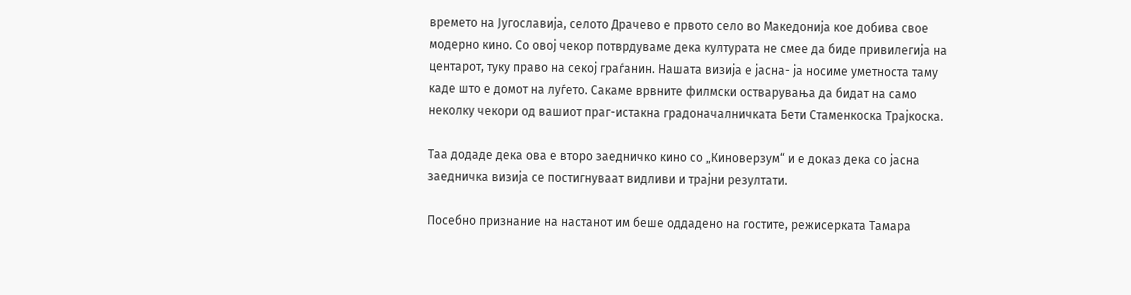времето на Југославија, селото Драчево е првото село во Македонија кое добива свое модерно кино. Со овој чекор потврдуваме дека културата не смее да биде привилегија на центарот, туку право на секој граѓанин. Нашата визија е јасна- ја носиме уметноста таму каде што е домот на луѓето. Сакаме врвните филмски остварувања да бидат на само неколку чекори од вашиот праг-истакна градоначалничката Бети Стаменкоска Трајкоска.

Таа додаде дека ова е второ заедничко кино со „Киноверзум“ и е доказ дека со јасна заедничка визија се постигнуваат видливи и трајни резултати.

Посебно признание на настанот им беше оддадено на гостите, режисерката Тамара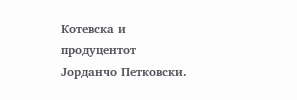Котевска и продуцентот Јорданчо Петковски.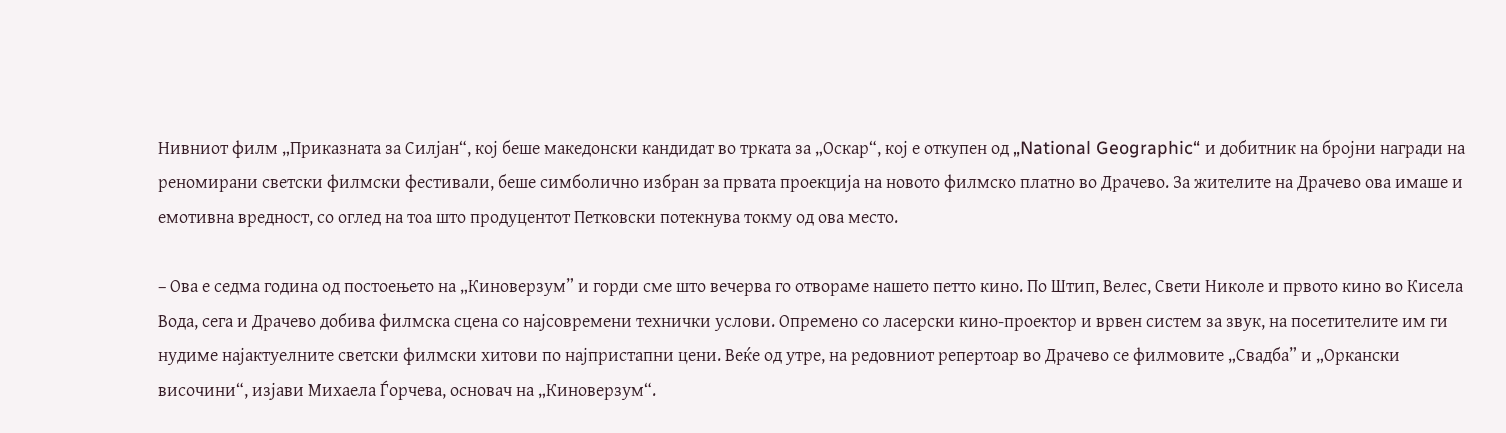Нивниот филм „Приказната за Силјан“, кој беше македонски кандидат во трката за „Оскар“, кој е откупен од „National Geographic“ и добитник на бројни награди на реномирани светски филмски фестивали, беше симболично избран за првата проекција на новото филмско платно во Драчево. За жителите на Драчево ова имаше и емотивна вредност, со оглед на тоа што продуцентот Петковски потекнува токму од ова место.

– Ова е седма година од постоењето на „Киноверзум” и горди сме што вечерва го отвораме нашето петто кино. По Штип, Велес, Свети Николе и првото кино во Кисела Вода, сега и Драчево добива филмска сцена со најсовремени технички услови. Опремено со ласерски кино-проектор и врвен систем за звук, на посетителите им ги нудиме најактуелните светски филмски хитови по најпристапни цени. Веќе од утре, на редовниот репертоар во Драчево се филмовите „Свадба” и „Оркански височини“, изјави Михаела Ѓорчева, основач на „Киноверзум“.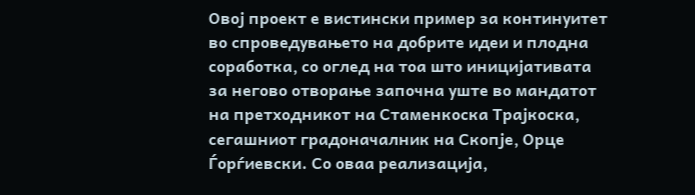Овој проект е вистински пример за континуитет во спроведувањето на добрите идеи и плодна соработка, со оглед на тоа што иницијативата за негово отворање започна уште во мандатот на претходникот на Стаменкоска Трајкоска, сегашниот градоначалник на Скопје, Орце Ѓорѓиевски. Со оваа реализација,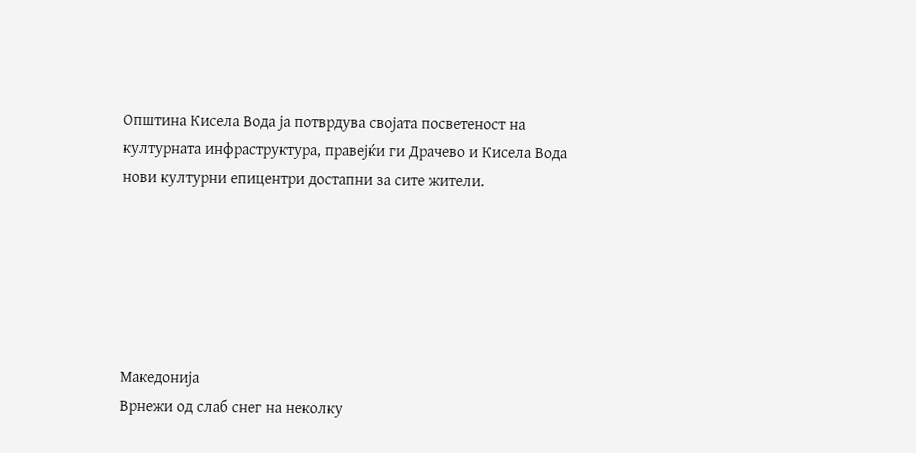Општина Кисела Вода ја потврдува својата посветеност на културната инфраструктура, правејќи ги Драчево и Кисела Вода нови културни епицентри достапни за сите жители.






Македонија
Врнежи од слаб снег на неколку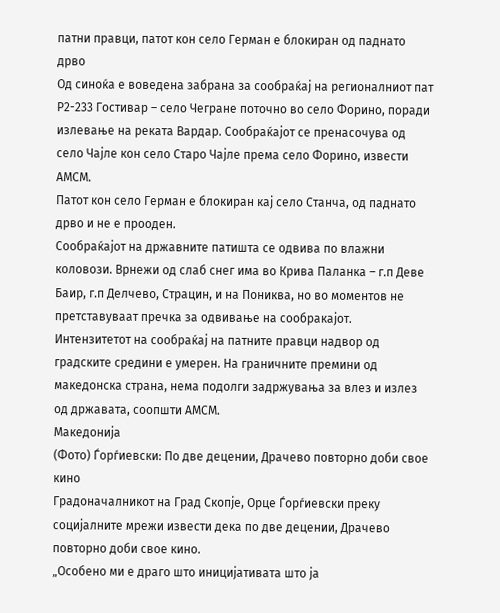патни правци, патот кон село Герман е блокиран од паднато дрво
Од синоќа е воведена забрана за сообраќај на регионалниот пат Р2-233 Гостивар – село Чегране поточно во село Форино, поради излевање на реката Вардар. Сообраќајот се пренасочува од село Чајле кон село Старо Чајле према село Форино, извести АМСМ.
Патот кон село Герман е блокиран кај село Станча, од паднато дрво и не е прооден.
Сообраќајот на државните патишта се одвива по влажни коловози. Врнежи од слаб снег има во Крива Паланка – г.п Деве Баир, г.п Делчево, Страцин, и на Пониква, но во моментов не претставуваат пречка за одвивање на сообракајот.
Интензитетот на сообраќај на патните правци надвор од градските средини е умерен. На граничните премини од македонска страна, нема подолги задржувања за влез и излез од државата, соопшти АМСМ.
Македонија
(Фото) Ѓорѓиевски: По две децении, Драчево повторно доби свое кино
Градоначалникот на Град Скопје, Орце Ѓорѓиевски преку социјалните мрежи извести дека по две децении, Драчево повторно доби свое кино.
„Особено ми е драго што иницијативата што ја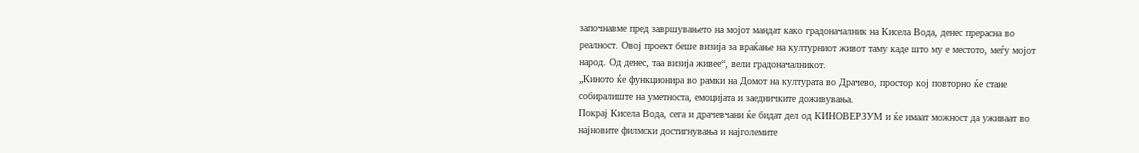започнавме пред завршувањето на мојот мандат како градоначалник на Кисела Вода, денес прерасна во реалност. Овој проект беше визија за враќање на културниот живот таму каде што му е местото, меѓу мојот народ. Од денес, таа визија живее“, вели градоначалникот.
„Киното ќе функционира во рамки на Домот на културата во Драчево, простор кој повторно ќе стане собиралиште на уметноста, емоцијата и заедничките доживувања.
Покрај Кисела Вода, сега и драчевчани ќе бидат дел од КИНОВЕРЗУМ и ќе имаат можност да уживаат во најновите филмски достигнувања и најголемите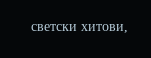светски хитови,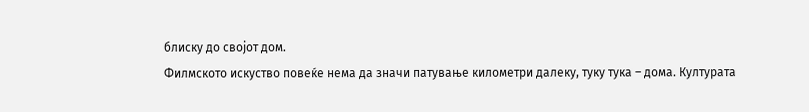блиску до својот дом.
Филмското искуство повеќе нема да значи патување километри далеку, туку тука – дома. Културата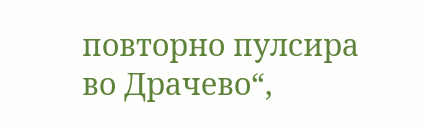повторно пулсира во Драчево“,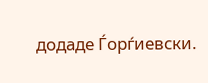додаде Ѓорѓиевски.